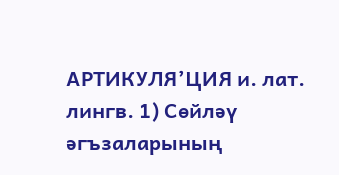АРТИКУЛЯ’ЦИЯ и. лат. лингв. 1) Сөйләү әгъзаларының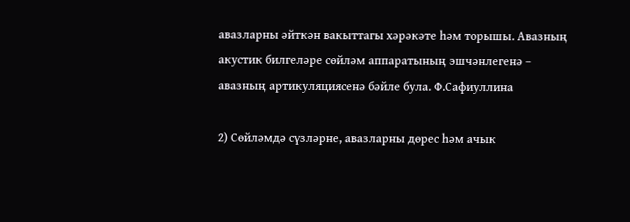авазларны әйткән вакыттагы хәрәкәте һәм торышы. Авазның акустик билгеләре сөйләм аппаратының эшчәнлегенә – авазның артикуляциясенә бәйле була. Ф.Сафиуллина

2) Сөйләмдә сүзләрне, авазларны дөрес һәм ачык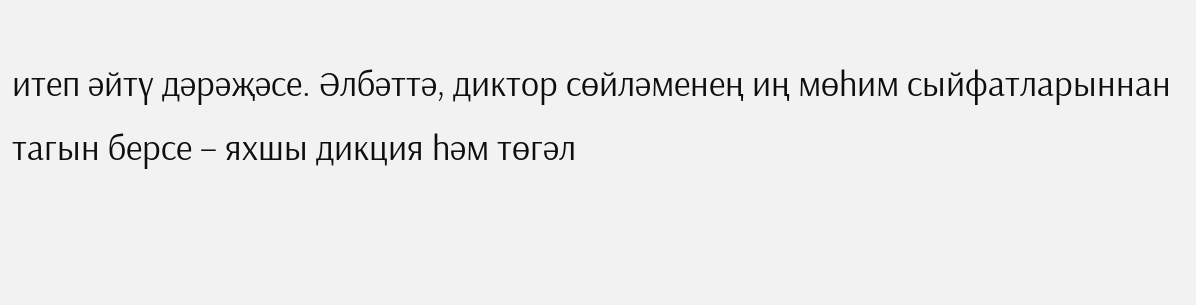итеп әйтү дәрәҗәсе. Әлбәттә, диктор сөйләменең иң мөһим сыйфатларыннан тагын берсе – яхшы дикция һәм төгәл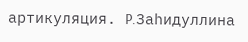артикуляция. P.Заһидуллина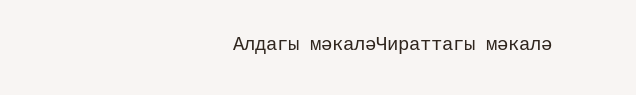Алдагы мәкаләЧираттагы мәкалә